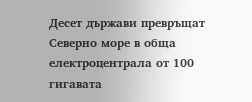Десет държави превръщат Северно море в обща електроцентрала от 100 гигавата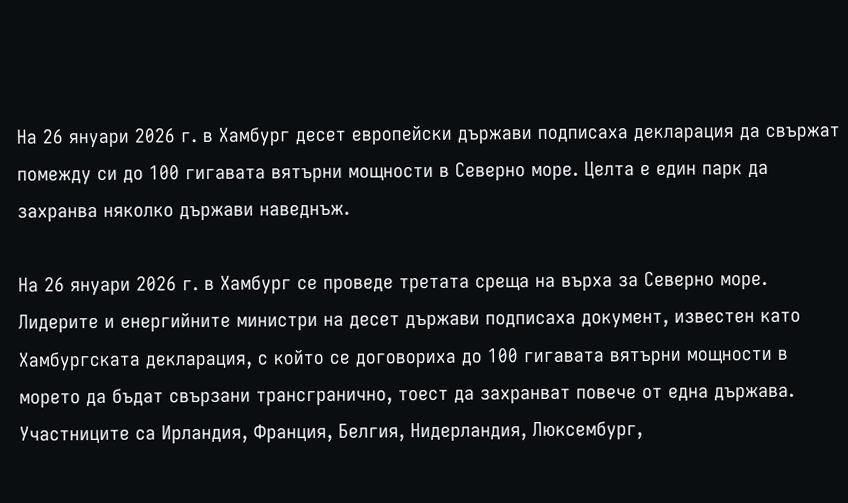На 26 януари 2026 г. в Хамбург десет европейски държави подписаха декларация да свържат помежду си до 100 гигавата вятърни мощности в Северно море. Целта е един парк да захранва няколко държави наведнъж.

На 26 януари 2026 г. в Хамбург се проведе третата среща на върха за Северно море. Лидерите и енергийните министри на десет държави подписаха документ, известен като Хамбургската декларация, с който се договориха до 100 гигавата вятърни мощности в морето да бъдат свързани трансгранично, тоест да захранват повече от една държава.
Участниците са Ирландия, Франция, Белгия, Нидерландия, Люксембург,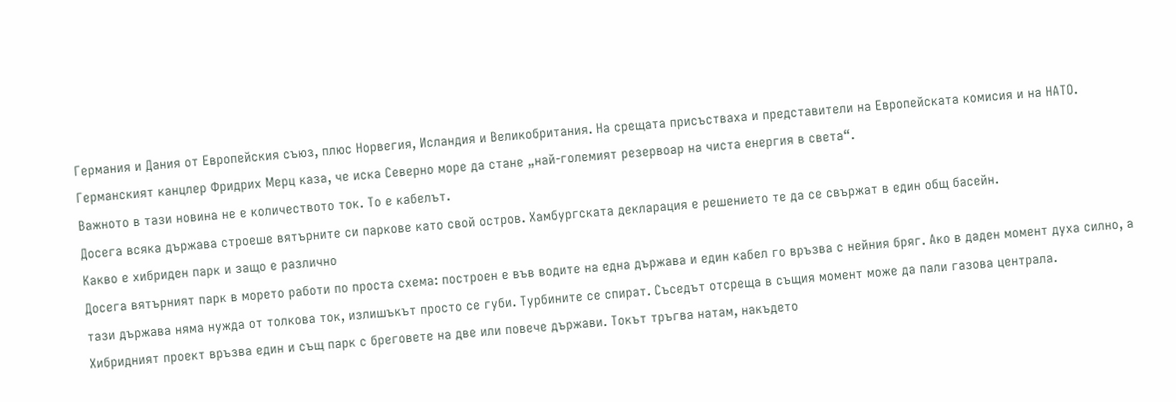Германия и Дания от Европейския съюз, плюс Норвегия, Исландия и Великобритания. На срещата присъстваха и представители на Европейската комисия и на НАТО. Германският канцлер Фридрих Мерц каза, че иска Северно море да стане „най-големият резервоар на чиста енергия в света“.
Важното в тази новина не е количеството ток. То е кабелът.
Досега всяка държава строеше вятърните си паркове като свой остров. Хамбургската декларация е решението те да се свържат в един общ басейн.
Какво е хибриден парк и защо е различно
Досега вятърният парк в морето работи по проста схема: построен е във водите на една държава и един кабел го връзва с нейния бряг. Ако в даден момент духа силно, а тази държава няма нужда от толкова ток, излишъкът просто се губи. Турбините се спират. Съседът отсреща в същия момент може да пали газова централа.
Хибридният проект връзва един и същ парк с бреговете на две или повече държави. Токът тръгва натам, накъдето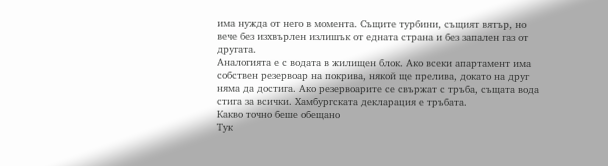има нужда от него в момента. Същите турбини, същият вятър, но вече без изхвърлен излишък от едната страна и без запален газ от другата.
Аналогията е с водата в жилищен блок. Ако всеки апартамент има собствен резервоар на покрива, някой ще прелива, докато на друг няма да достига. Ако резервоарите се свържат с тръба, същата вода стига за всички. Хамбургската декларация е тръбата.
Какво точно беше обещано
Тук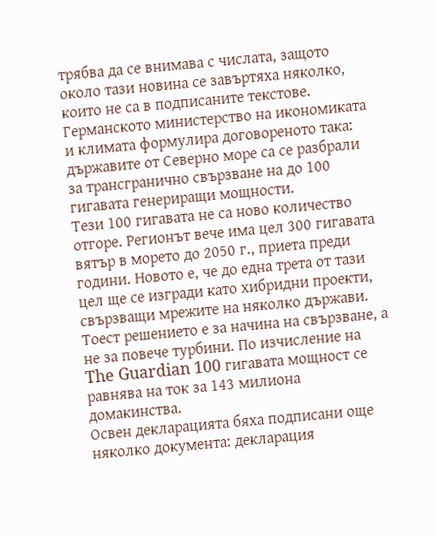трябва да се внимава с числата, защото около тази новина се завъртяха няколко, които не са в подписаните текстове. Германското министерство на икономиката и климата формулира договореното така: държавите от Северно море са се разбрали за трансгранично свързване на до 100 гигавата генериращи мощности.
Тези 100 гигавата не са ново количество отгоре. Регионът вече има цел 300 гигавата вятър в морето до 2050 г., приета преди години. Новото е, че до една трета от тази цел ще се изгради като хибридни проекти, свързващи мрежите на няколко държави. Тоест решението е за начина на свързване, а не за повече турбини. По изчисление на The Guardian 100 гигавата мощност се равнява на ток за 143 милиона домакинства.
Освен декларацията бяха подписани още няколко документа: декларация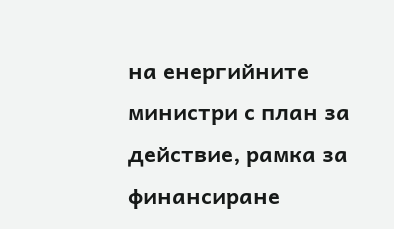на енергийните министри с план за действие, рамка за финансиране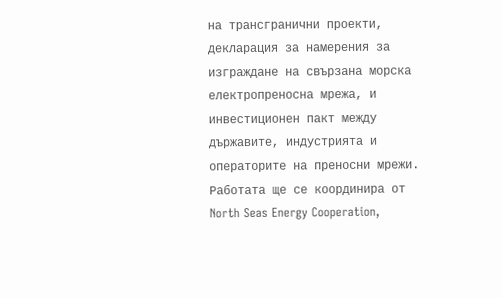на трансгранични проекти, декларация за намерения за изграждане на свързана морска електропреносна мрежа, и инвестиционен пакт между държавите, индустрията и операторите на преносни мрежи. Работата ще се координира от North Seas Energy Cooperation,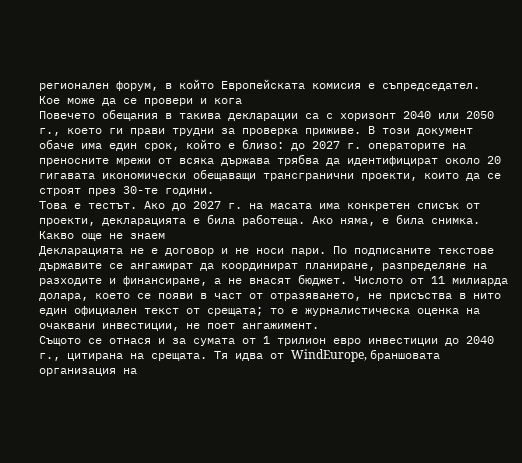регионален форум, в който Европейската комисия е съпредседател.
Кое може да се провери и кога
Повечето обещания в такива декларации са с хоризонт 2040 или 2050 г., което ги прави трудни за проверка приживе. В този документ обаче има един срок, който е близо: до 2027 г. операторите на преносните мрежи от всяка държава трябва да идентифицират около 20 гигавата икономически обещаващи трансгранични проекти, които да се строят през 30-те години.
Това е тестът. Ако до 2027 г. на масата има конкретен списък от проекти, декларацията е била работеща. Ако няма, е била снимка.
Какво още не знаем
Декларацията не е договор и не носи пари. По подписаните текстове държавите се ангажират да координират планиране, разпределяне на разходите и финансиране, а не внасят бюджет. Числото от 11 милиарда долара, което се появи в част от отразяването, не присъства в нито един официален текст от срещата; то е журналистическа оценка на очаквани инвестиции, не поет ангажимент.
Същото се отнася и за сумата от 1 трилион евро инвестиции до 2040 г., цитирана на срещата. Тя идва от WindEurope, браншовата организация на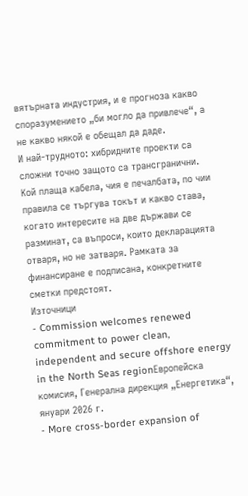вятърната индустрия, и е прогноза какво споразумението „би могло да привлече“, а не какво някой е обещал да даде.
И най-трудното: хибридните проекти са сложни точно защото са трансгранични. Кой плаща кабела, чия е печалбата, по чии правила се търгува токът и какво става, когато интересите на две държави се разминат, са въпроси, които декларацията отваря, но не затваря. Рамката за финансиране е подписана, конкретните сметки предстоят.
Източници
- Commission welcomes renewed commitment to power clean, independent and secure offshore energy in the North Seas regionЕвропейска комисия, Генерална дирекция „Енергетика“, януари 2026 г.
- More cross-border expansion of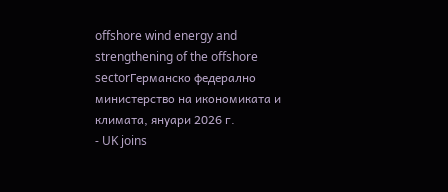offshore wind energy and strengthening of the offshore sectorГерманско федерално министерство на икономиката и климата, януари 2026 г.
- UK joins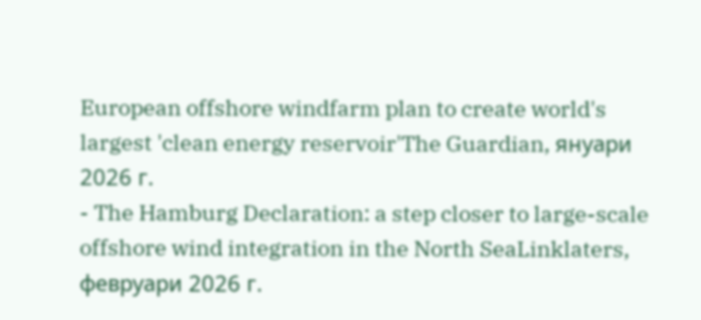European offshore windfarm plan to create world's largest 'clean energy reservoir'The Guardian, януари 2026 г.
- The Hamburg Declaration: a step closer to large-scale offshore wind integration in the North SeaLinklaters, февруари 2026 г.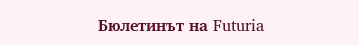Бюлетинът на Futuria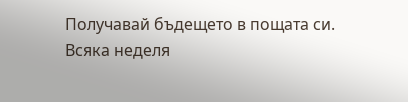Получавай бъдещето в пощата си.
Всяка неделя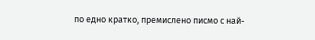по едно кратко, премислено писмо с най-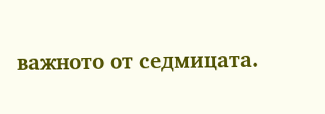важното от седмицата.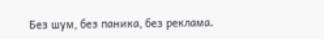Без шум, без паника, без реклама.